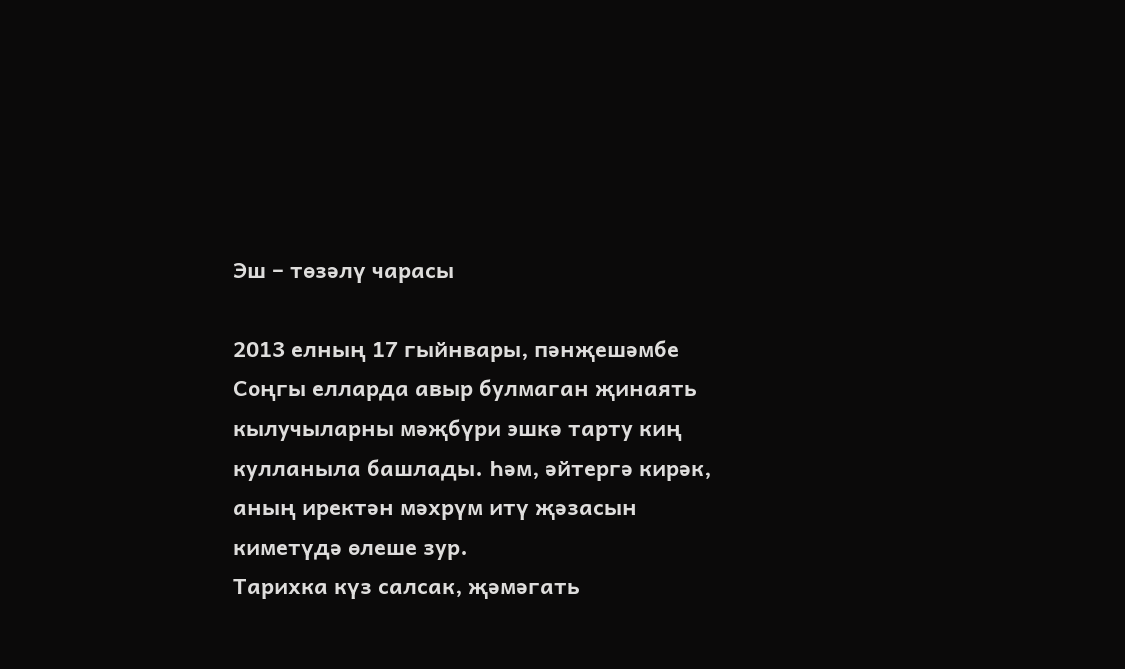Эш – төзәлү чарасы

2013 елның 17 гыйнвары, пәнҗешәмбе
Соңгы елларда авыр булмаган җинаять кылучыларны мәҗбүри эшкә тарту киң кулланыла башлады. Һәм, әйтергә кирәк, аның иректән мәхрүм итү җәзасын киметүдә өлеше зур.
Тарихка күз салсак, җәмәгать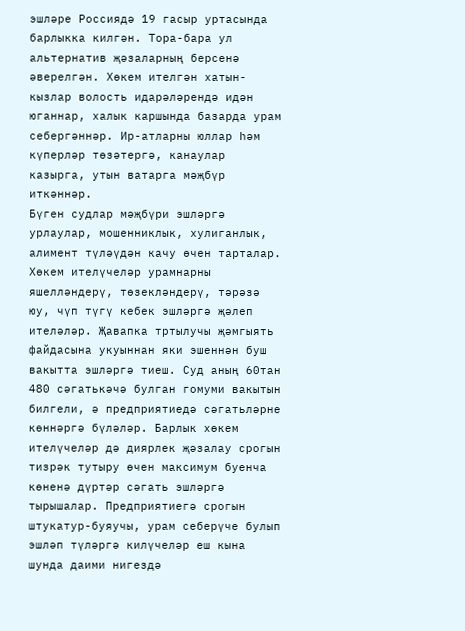эшләре Россиядә 19 гасыр уртасында барлыкка килгән. Тора-бара ул альтернатив җәзаларның берсенә әверелгән. Хөкем ителгән хатын-кызлар волость идарәләрендә идән юганнар, халык каршында базарда урам себергәннәр. Ир-атларны юллар һәм күперләр төзәтергә, канаулар казырга, утын ватарга мәҗбүр иткәннәр.
Бүген судлар мәҗбүри эшләргә урлаулар, мошенниклык, хулиганлык, алимент түләүдән качу өчен тарталар. Хөкем ителүчеләр урамнарны яшелләндерү, төзекләндерү, тәрәзә юу, чүп түгү кебек эшләргә җәлеп ителәләр. Җавапка тртылучы җәмгыять файдасына укуыннан яки эшеннән буш вакытта эшләргә тиеш. Суд аның 60тан 480 сәгатькәчә булган гомуми вакытын билгели, ә предприятиедә сәгатьләрне көннәргә бүләләр. Барлык хөкем ителүчеләр дә диярлек җәзалау срогын тизрәк тутыру өчен максимум буенча көненә дүртәр сәгать эшләргә тырышалар. Предприятиегә срогын штукатур-буяучы, урам себерүче булып эшләп түләргә килүчеләр еш кына шунда даими нигездә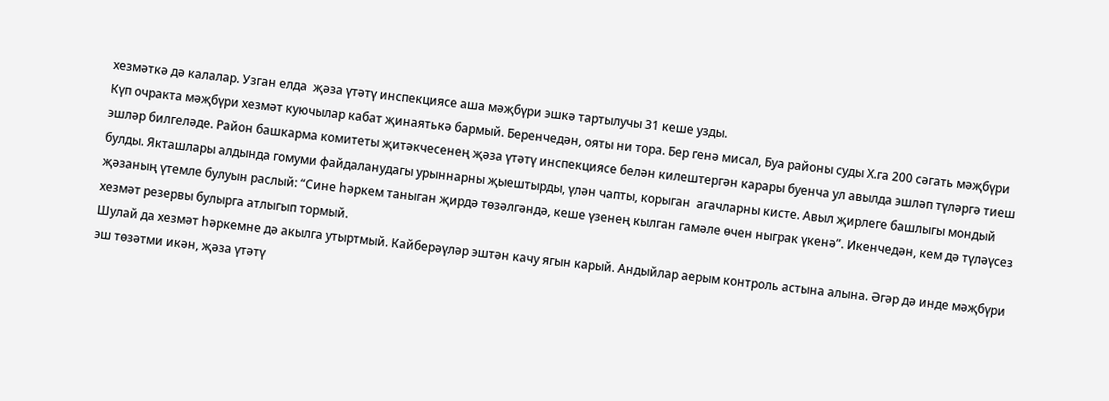хезмәткә дә калалар. Узган елда  җәза үтәтү инспекциясе аша мәҗбүри эшкә тартылучы 31 кеше узды.
Күп очракта мәҗбүри хезмәт куючылар кабат җинаятькә бармый. Беренчедән, ояты ни тора. Бер генә мисал, Буа районы суды Х.га 200 сәгать мәҗбүри эшләр билгеләде. Район башкарма комитеты җитәкчесенең җәза үтәтү инспекциясе белән килештергән карары буенча ул авылда эшләп түләргә тиеш булды. Якташлары алдында гомуми файдаланудагы урыннарны җыештырды, үлән чапты, корыган  агачларны кисте. Авыл җирлеге башлыгы мондый җәзаның үтемле булуын раслый: “Сине һәркем таныган җирдә төзәлгәндә, кеше үзенең кылган гамәле өчен ныграк үкенә”. Икенчедән, кем дә түләүсез хезмәт резервы булырга атлыгып тормый.
Шулай да хезмәт һәркемне дә акылга утыртмый. Кайберәүләр эштән качу ягын карый. Андыйлар аерым контроль астына алына. Әгәр дә инде мәҗбүри эш төзәтми икән, җәза үтәтү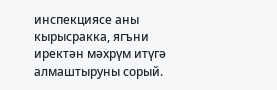инспекциясе аны кырысракка, ягъни иректән мәхрүм итүгә алмаштыруны сорый.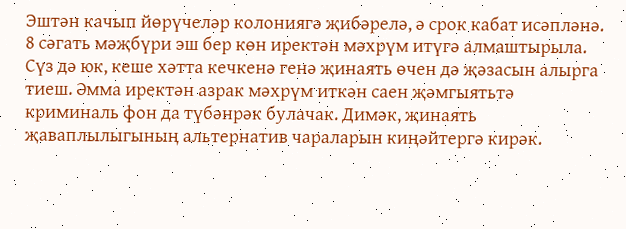Эштән качып йөрүчеләр колониягә җибәрелә, ә срок кабат исәпләнә. 8 сәгать мәҗбүри эш бер көн иректән мәхрүм итүгә алмаштырыла. Сүз дә юк, кеше хәтта кечкенә генә җинаять өчен дә җәзасын алырга тиеш. Әмма иректән азрак мәхрүм иткән саен җәмгыятьтә криминаль фон да түбәнрәк булачак. Димәк, җинаять җаваплылыгының альтернатив чараларын киңәйтергә кирәк.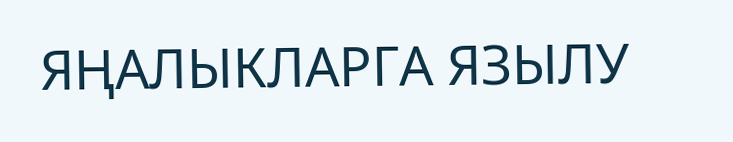ЯҢАЛЫКЛАРГА ЯЗЫЛУ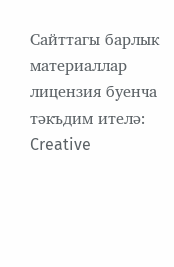Сайттагы барлык материаллар лицензия буенча тәкъдим ителә:
Creative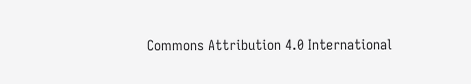Commons Attribution 4.0 International